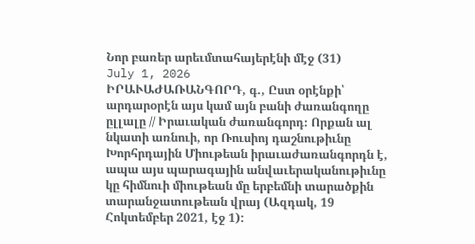Նոր բառեր արեւմտահայերէնի մէջ (31)
July 1, 2026
ԻՐԱՒԱԺԱՌԱՆԳՈՐԴ, գ., Ըստ օրէնքի՝ արդարօրէն այս կամ այն բանի ժառանգողը ըլլալը // Իրաւական ժառանգորդ։ Որքան ալ նկատի առնուի, որ Ռուսիոյ դաշնութիւնը Խորհրդային Միութեան իրաւաժառանգորդն է, ապա այս պարագային անվաւերականութիւնը կը հիմնուի միութեան մը երբեմնի տարածքին տարանջատութեան վրայ (Ազդակ, 19 Հոկտեմբեր 2021, էջ 1):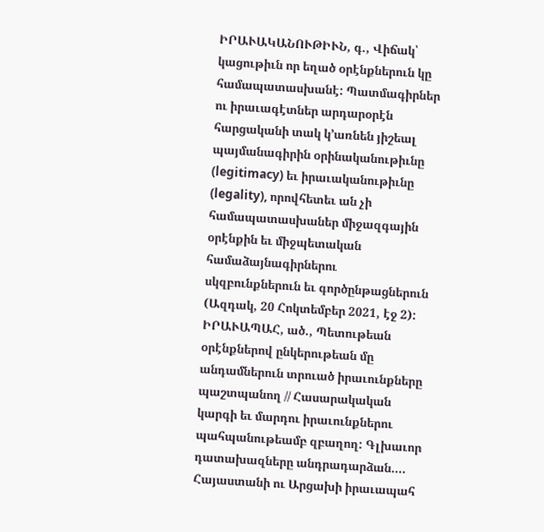ԻՐԱՒԱԿԱՆՈՒԹԻՒՆ, գ., Վիճակ՝ կացութիւն որ եղած օրէնքներուն կը համապատասխանէ: Պատմագիրներ ու իրաւագէտներ արդարօրէն հարցականի տակ կ’առնեն յիշեալ պայմանագիրին օրինականութիւնը (legitimacy) եւ իրաւականութիւնը (legality), որովհետեւ ան չի համապատասխաներ միջազգային օրէնքին եւ միջպետական համաձայնագիրներու սկզբունքներուն եւ գործընթացներուն (Ազդակ, 20 Հոկտեմբեր 2021, էջ 2):
ԻՐԱՒԱՊԱՀ, ած., Պետութեան օրէնքներով ընկերութեան մը անդամներուն տրուած իրաւունքները պաշտպանող // Հասարակական կարգի եւ մարդու իրաւունքներու պահպանութեամբ զբաղող: Գլխաւոր դատախազները անդրադարձան…. Հայաստանի ու Արցախի իրաւապահ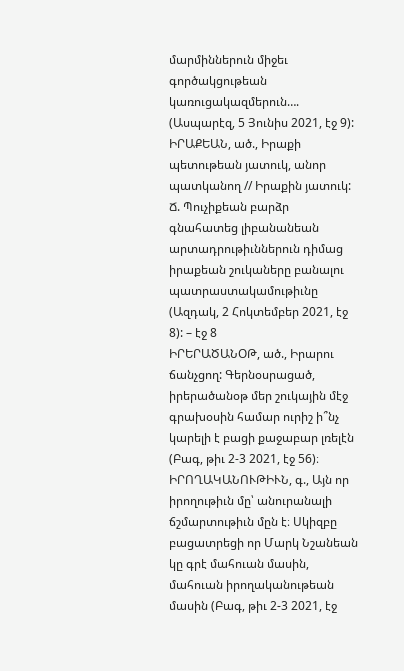մարմիններուն միջեւ գործակցութեան կառուցակազմերուն…. (Ասպարէզ, 5 Յունիս 2021, էջ 9):
ԻՐԱՔԵԱՆ, ած., Իրաքի պետութեան յատուկ, անոր պատկանող // Իրաքին յատուկ: Ճ. Պուչիքեան բարձր գնահատեց լիբանանեան արտադրութիւններուն դիմաց իրաքեան շուկաները բանալու պատրաստակամութիւնը (Ազդակ, 2 Հոկտեմբեր 2021, էջ 8): – էջ 8
ԻՐԵՐԱԾԱՆՕԹ, ած., Իրարու ճանչցող: Գերնօսրացած, իրերածանօթ մեր շուկային մէջ գրախօսին համար ուրիշ ի՞նչ կարելի է բացի քաջաբար լռելէն (Բագ, թիւ 2-3 2021, էջ 56)։
ԻՐՈՂԱԿԱՆՈՒԹԻՒՆ, գ., Այն որ իրողութիւն մը՝ անուրանալի ճշմարտութիւն մըն է։ Սկիզբը բացատրեցի որ Մարկ Նշանեան կը գրէ մահուան մասին, մահուան իրողականութեան մասին (Բագ, թիւ 2-3 2021, էջ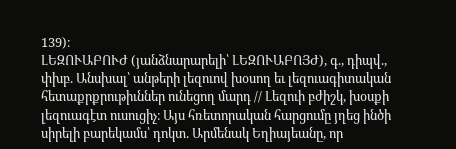139)։
ԼԵԶՈՒԱԲՈՒԺ (յանձնարարելի՝ ԼԵԶՈՒԱԲՈՅԺ), գ., դիպվ., փխբ. Անսխալ՝ անթերի լեզուով խօսող եւ լեզուագիտական հետաքրքրութիւններ ունեցող մարդ // Լեզուի բժիշկ, խօսքի լեզուագէտ ուսուցիչ։ Այս հռետորական հարցումը յղեց ինծի սիրելի բարեկամս՝ դոկտ. Արմենակ Եղիայեանը, որ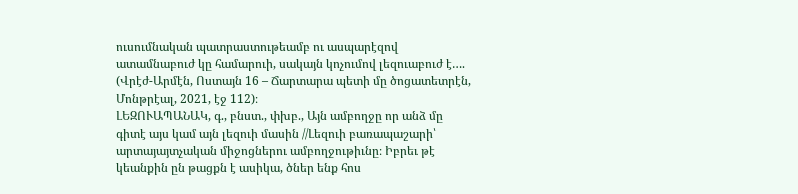ուսումնական պատրաստութեամբ ու ասպարէզով ատամնաբուժ կը համարուի, սակայն կոչումով լեզուաբուժ է…. (Վրէժ-Արմէն, Ոստայն 16 – Ճարտարա պետի մը ծոցատետրէն, Մոնթրէալ, 2021, էջ 112)։
ԼԵԶՈՒԱՊԱՆԱԿ, գ., բնստ., փխբ., Այն ամբողջը որ անձ մը գիտէ այս կամ այն լեզուի մասին //Լեզուի բառապաշարի՝ արտայայտչական միջոցներու ամբողջութիւնը։ Իբրեւ թէ կեանքին ըն թացքն է ասիկա, ծներ ենք հոս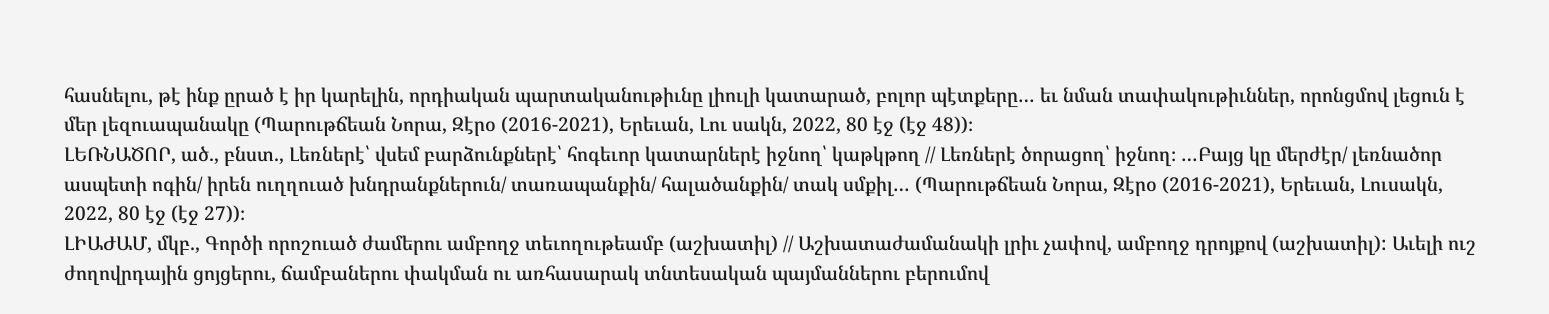հասնելու, թէ ինք ըրած է իր կարելին, որդիական պարտականութիւնը լիուլի կատարած, բոլոր պէտքերը… եւ նման տափակութիւններ, որոնցմով լեցուն է մեր լեզուապանակը (Պարութճեան Նորա, Զէրօ (2016-2021), Երեւան, Լու սակն, 2022, 80 էջ (էջ 48))։
ԼԵՌՆԱԾՈՐ, ած., բնստ., Լեռներէ՝ վսեմ բարձունքներէ՝ հոգեւոր կատարներէ իջնող՝ կաթկթող // Լեռներէ ծորացող՝ իջնող։ …Բայց կը մերժէր/ լեռնածոր ասպետի ոգին/ իրեն ուղղուած խնդրանքներուն/ տառապանքին/ հալածանքին/ տակ սմքիլ… (Պարութճեան Նորա, Զէրօ (2016-2021), Երեւան, Լուսակն, 2022, 80 էջ (էջ 27))։
ԼԻԱԺԱՄ, մկբ., Գործի որոշուած ժամերու ամբողջ տեւողութեամբ (աշխատիլ) // Աշխատաժամանակի լրիւ չափով, ամբողջ դրոյքով (աշխատիլ): Աւելի ուշ ժողովրդային ցոյցերու, ճամբաներու փակման ու առհասարակ տնտեսական պայմաններու բերումով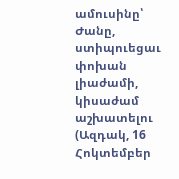ամուսինը՝ Ժանը, ստիպուեցաւ փոխան լիաժամի, կիսաժամ աշխատելու (Ազդակ, 16 Հոկտեմբեր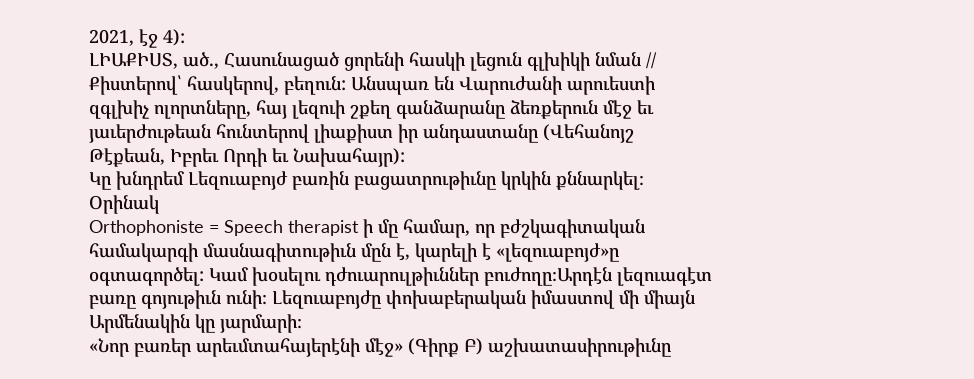2021, էջ 4):
ԼԻԱՔԻՍՏ, ած., Հասունացած ցորենի հասկի լեցուն գլխիկի նման // Քիստերով՝ հասկերով, բեղուն: Անսպառ են Վարուժանի արուեստի զգլխիչ ոլորտները, հայ լեզուի շքեղ գանձարանը ձեռքերուն մէջ եւ յաւերժութեան հունտերով լիաքիստ իր անդաստանը (Վեհանոյշ Թէքեան, Իբրեւ Որդի եւ Նախահայր):
Կը խնդրեմ Լեզուաբոյժ բառին բացատրութիւնը կրկին քննարկել։
Օրինակ
Orthophoniste = Speech therapist ի մը համար, որ բժշկագիտական համակարգի մասնագիտութիւն մըն է, կարելի է «լեզուաբոյժ»ը օգտագործել: Կամ խօսելու դժուարուլթիւններ բուժողը։Արդէն լեզուագէտ բառը գոյութիւն ունի։ Լեզուաբոյժը փոխաբերական իմաստով մի միայն Արմենակին կը յարմարի։
«Նոր բառեր արեւմտահայերէնի մէջ» (Գիրք Բ) աշխատասիրութիւնը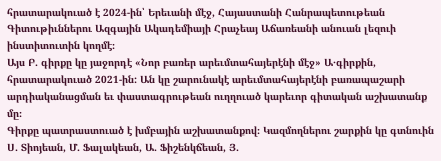հրատարակուած է 2024-ին՝ Երեւանի մէջ, Հայաստանի Հանրապետութեան Գիտութիւններու Ազգային Ակադեմիայի Հրաչեայ Աճառեանի անուան լեզուի ինստիտուտին կողմէ։
Այս Բ. գիրքը կը յաջորդէ «Նոր բառեր արեւմտահայերէնի մէջ» Ա․գիրքին, հրատարակուած 2021-ին: Ան կը շարունակէ արեւմտահայերէնի բառապաշարի արդիականացման եւ փաստագրութեան ուղղուած կարեւոր գիտական աշխատանք մը։
Գիրքը պատրաստուած է խմբային աշխատանքով։ Կազմողներու շարքին կը գտնուին Ս. Տիոյեան, Մ. Ֆալակեան, Ա. Ֆիշենկճեան, Յ.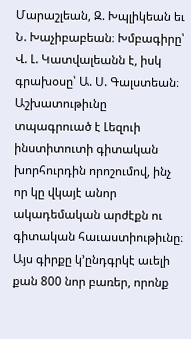Մարաշլեան, Զ. Խպլիկեան եւ Ն. Խաչիբաբեան։ Խմբագիրը՝ Վ. Լ. Կատվալեանն է, իսկ գրախօսը՝ Ա. Ս. Գալստեան։
Աշխատութիւնը տպագրուած է Լեզուի ինստիտուտի գիտական խորհուրդին որոշումով, ինչ որ կը վկայէ անոր ակադեմական արժէքն ու գիտական հաւաստիութիւնը։
Այս գիրքը կ’ընդգրկէ աւելի քան 800 նոր բառեր, որոնք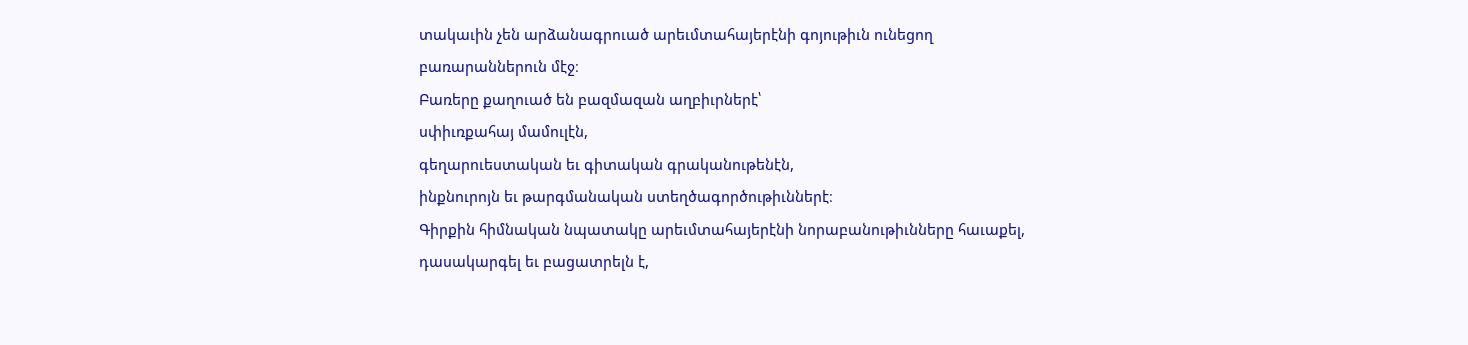տակաւին չեն արձանագրուած արեւմտահայերէնի գոյութիւն ունեցող բառարաններուն մէջ։
Բառերը քաղուած են բազմազան աղբիւրներէ՝
սփիւռքահայ մամուլէն,
գեղարուեստական եւ գիտական գրականութենէն,
ինքնուրոյն եւ թարգմանական ստեղծագործութիւններէ։
Գիրքին հիմնական նպատակը արեւմտահայերէնի նորաբանութիւնները հաւաքել, դասակարգել եւ բացատրելն է,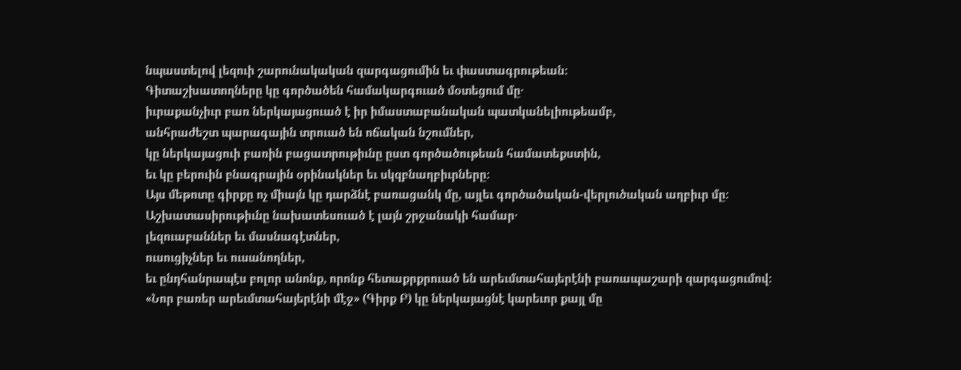նպաստելով լեզուի շարունակական զարգացումին եւ փաստագրութեան։
Գիտաշխատողները կը գործածեն համակարգուած մօտեցում մը․
իւրաքանչիւր բառ ներկայացուած է իր իմաստաբանական պատկանելիութեամբ,
անհրաժեշտ պարագային տրուած են ոճական նշումներ,
կը ներկայացուի բառին բացատրութիւնը ըստ գործածութեան համատեքստին,
եւ կը բերուին բնագրային օրինակներ եւ սկզբնաղբիւրները։
Այս մեթոտը գիրքը ոչ միայն կը դարձնէ բառացանկ մը, այլեւ գործածական-վերլուծական աղբիւր մը։
Աշխատասիրութիւնը նախատեսուած է լայն շրջանակի համար․
լեզուաբաններ եւ մասնագէտներ,
ուսուցիչներ եւ ուսանողներ,
եւ ընդհանրապէս բոլոր անոնք, որոնք հետաքրքրուած են արեւմտահայերէնի բառապաշարի զարգացումով։
«Նոր բառեր արեւմտահայերէնի մէջ» (Գիրք Բ) կը ներկայացնէ կարեւոր քայլ մը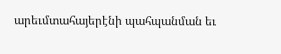արեւմտահայերէնի պահպանման եւ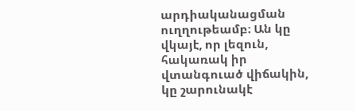արդիականացման ուղղութեամբ։ Ան կը վկայէ, որ լեզուն, հակառակ իր վտանգուած վիճակին, կը շարունակէ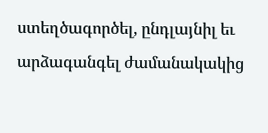ստեղծագործել, ընդլայնիլ եւ արձագանգել ժամանակակից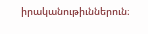իրականութիւններուն։